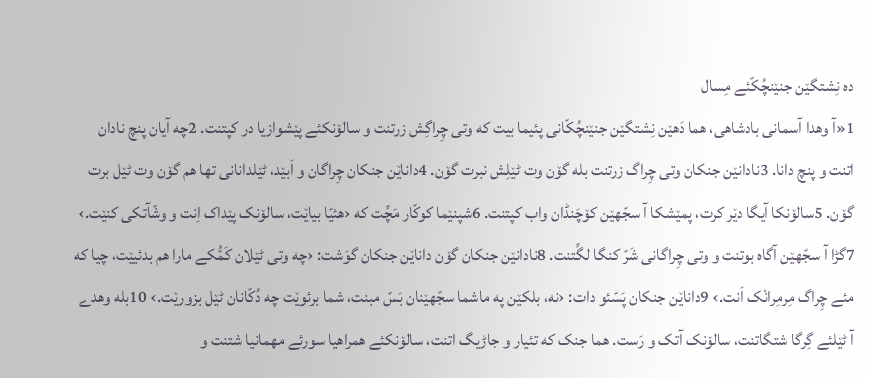ده نِشتگێن جنێنچُکّئے مِسال
1«آ وهدا آسمانی بادشاهی، هما دَهێن نِشتگێن جنێنچُکّانی پئیما بیت که وتی چِراگِش زرتنت و سالۆنکئے پێشوازیا در کپتنت. 2چه آیان پنچ نادان اتنت و پنچ دانا. 3نادانێن جنکان وتی چِراگ زرتنت بله گۆن وت ٹێلِش نبرت گۆن. 4داناێن جنکان چِراگان و اَبێد، ٹێلدانانی تها هم گۆن وت ٹێل برت گۆن. 5سالۆنکا آیگا دێر کرت، پمێشکا آ سجّهێن کۆچَنڈان واب کپتنت. 6شپنێما کوکّار مَچِّت که ‹هئیّا بیاێت، سالۆنک پێداک اِنت و وشّآتکی کنێت.› 7گڑا آ سجّهێن آگاه بوتنت و وتی چِراگانی شَرّ کنگا لگِّتنت. 8نادانێن جنکان گۆن داناێن جنکان گوَشت: ‹چه وتی ٹێلان کَمُّکے مارا هم بدئیێت، چیا که مئے چِراگ مِرمِرانْک اَنت.› 9داناێن جنکان پَسّئو دات: ‹نه، بلکێن په ماشما سجّهێنان بَسّ مبنت، شما برئوێت چه دُکّانان ٹێل بزورێت.› 10بله وهدے آ ٹێلئے گِرگا شتگاتنت، سالۆنک آتک و رَست. هما جنک که تئیار و جاڑیگ اتنت، سالۆنکئے همراهیا سورئے مهمانیا شتنت و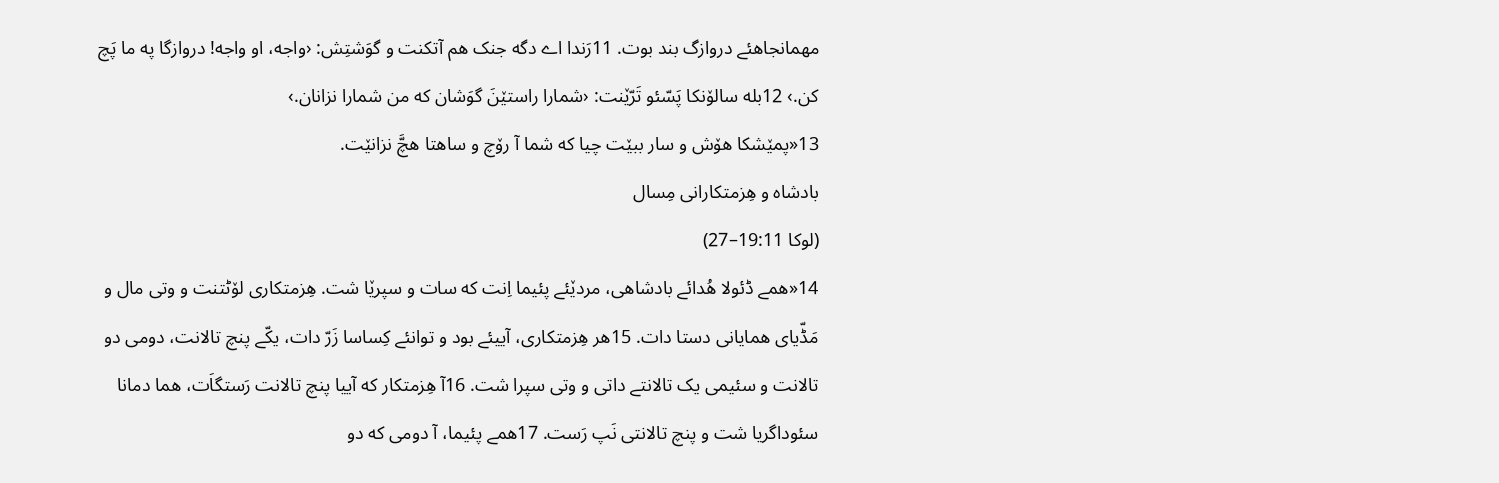مهمانجاهئے دروازگ بند بوت. 11رَندا اے دگه جنک هم آتکنت و گوَشتِش: ‹واجه، او واجه! دروازگا په ما پَچ کن.› 12بله سالۆنکا پَسّئو تَرّێنت: ‹شمارا راستێنَ گوَشان که من شمارا نزانان.›
13«پمێشکا هۆش و سار ببێت چیا که شما آ رۆچ و ساهتا هچَّ نزانێت.
بادشاه و هِزمتکارانی مِسال
(لوکا 19:11–27)
14«همے ڈئولا هُدائے بادشاهی، مردێئے پئیما اِنت که سات و سپرێا شت. هِزمتکاری لۆٹتنت و وتی مال و مَڈّیای همایانی دستا دات. 15هر هِزمتکاری، آییئے بود و توانئے کِساسا زَرّ دات، یکّے پنچ تالانت، دومی دو تالانت و سئیمی یک تالانتے داتی و وتی سپرا شت. 16آ هِزمتکار که آییا پنچ تالانت رَستگاَت، هما دمانا سئوداگریا شت و پنچ تالانتی نَپ رَست. 17همے پئیما، آ دومی که دو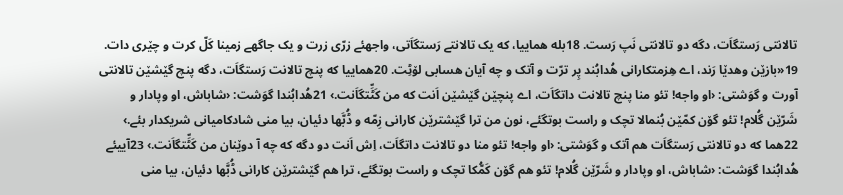تالانتی رَستگاَت، دگه دو تالانتی نَپ رَست. 18بله هماییا، که یک تالانتے رَستگاَتی، واجهئے زرّی زرت و یک جاگهے زمینا کَلّ کرت و چێری دات.
19«بازێن وهدێا رَند، اے هِزمتکارانی هُدابُند پِر ترّت و آتک و چه آیان هسابی لۆٹِت. 20هماییا که پنچ تالانت رَستگاَت، دگه پنچ گێشێن تالانتی آورت و گوَشتی: ‹او واجه! تئو منا پنچ تالانت داتگاَت، اے پنچێن گێشێن اَنت که من کَٹِّتگاَنت.› 21هُدابُندا گوَشت: ‹شاباش، او وپادار و شَرّێن گُلام! تئو گۆن کمّێن بُنمالا تچک و راست بوتگئے، نون من ترا گێشترێن کارانی زِمّه و ڈُبَّها دئیان، بیا منی شادکامیانی شریکدار بئے.› 22هما که دو تالانتی رَستگاَت هم آتک و گوَشتی: ‹او واجه! تئو منا دو تالانت داتگاَت، اِش اَنت دو دگه که چه آ دوێنان من کَٹِّتگاَنت.› 23آییئے هُدابُندا گوَشت: ‹شاباش، او وپادار و شَرّێن گُلام! تئو هم گۆن کَمُّکا تچک و راست بوتگئے، ترا هم گێشترێن کارانی ڈُبَّها دئیان، بیا منی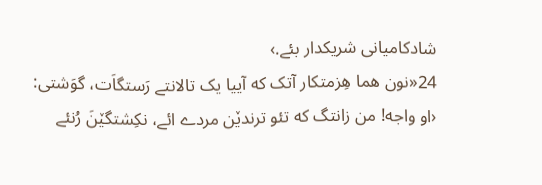شادکامیانی شریکدار بئے.›
24«نون هما هِزمتکار آتک که آییا یک تالانتے رَستگاَت، گوَشتی: ‹او واجه! من زانتگ که تئو ترندێن مردے ائے، نکِشتگێنَ رُنئے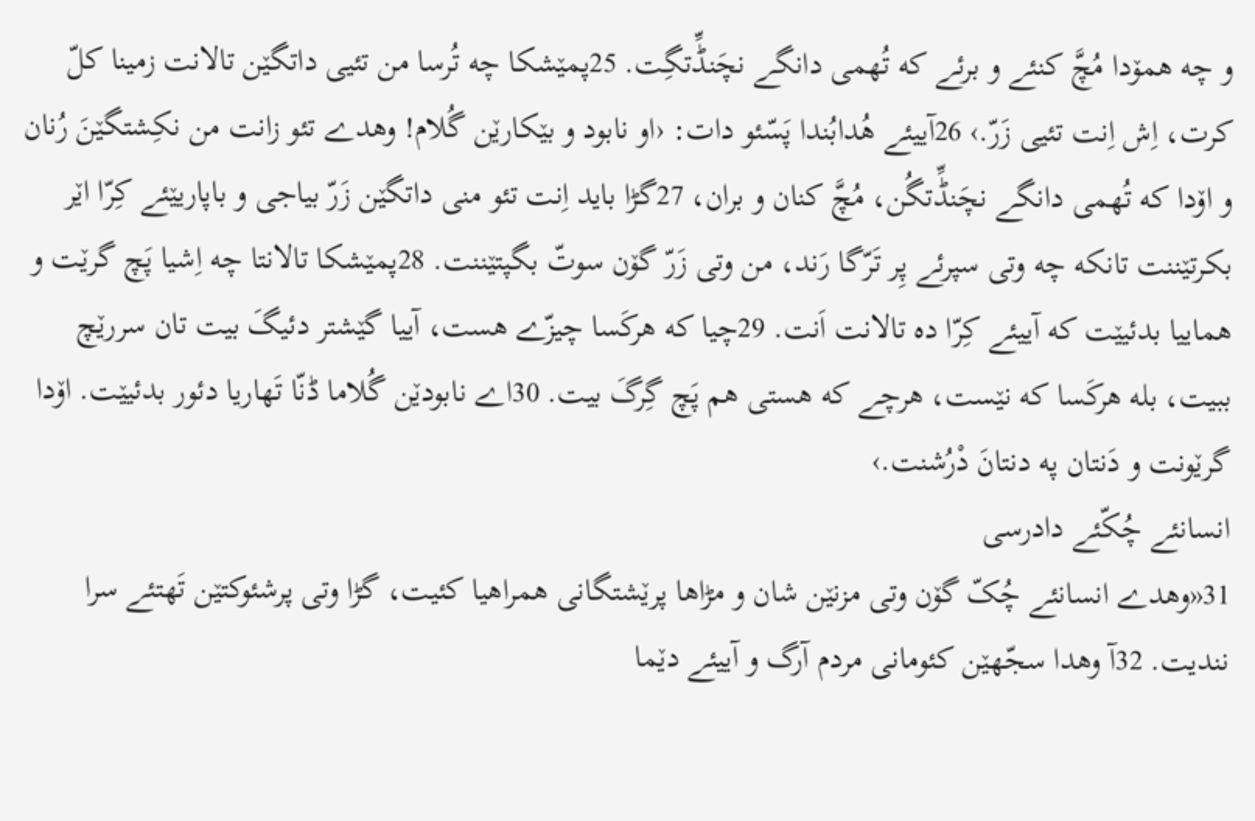و چه همۆدا مُچَّ کنئے و برئے که تُهمی دانگے نچَنڈِّتگِت. 25پمێشکا چه تُرسا من تئیی داتگێن تالانت زمینا کلّ کرت، اِش اِنت تئیی زَرّ.› 26آییئے هُدابُندا پَسّئو دات: ‹او نابود و بێکارێن گُلام! وهدے تئو زانت من نکِشتگێنَ رُنان و اۆدا که تُهمی دانگے نچَنڈِّتگُن، مُچَّ کنان و بران، 27گڑا باید اِنت تئو منی داتگێن زَرّ بیاجی و باپاریێئے کِرّا اێر بکرتێننت تانکه چه وتی سپرئے پِر تَرّگا رَند، من وتی زَرّ گۆن سوتّ بگپتێننت. 28پمێشکا تالانتا چه اِشیا پَچ گرێت و هماییا بدئیێت که آییئے کِرّا ده تالانت اَنت. 29چیا که هرکَسا چیزّے هست، آییا گێشتر دئیگَ بیت تان سررێچ ببیت، بله هرکَسا که نێست، هرچے که هستی هم پَچ گِرگَ بیت. 30اے نابودێن گُلاما ڈنّا تَهاریا دئور بدئیێت. اۆدا گرێونت و دَنتان په دنتانَ دْرُشنت.›
انسانئے چُکّئے دادرسی
31«وهدے انسانئے چُکّ گۆن وتی مزنێن شان و مڑاها پرێشتگانی همراهیا کئیت، گڑا وتی پرشئوکتێن تَهتئے سرا نندیت. 32آ وهدا سجّهێن کئومانی مردم آرگ و آییئے دێما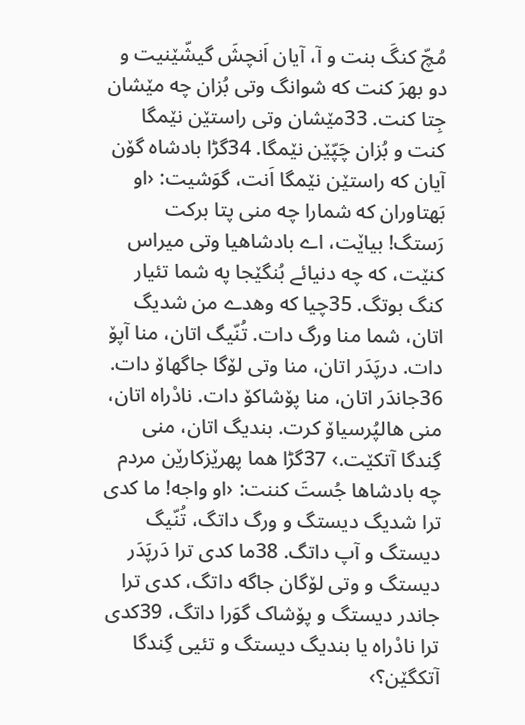مُچّ کنگَ بنت و آ، آیان اَنچشَ گیشّێنیت و دو بهرَ کنت که شوانگ وتی بُزان چه مێشان جِتا کنت. 33مێشان وتی راستێن نێمگا کنت و بُزان چَپّێن نێمگا. 34گڑا بادشاه گۆن آیان که راستێن نێمگا اَنت، گوَشیت: ‹او بَهتاوران که شمارا چه منی پتا برکت رَستگ! بیاێت، اے بادشاهیا وتی میراس کنێت، که چه دنیائے بُنگێجا په شما تئیار کنگ بوتگ. 35چیا که وهدے من شدیگ اتان، شما منا ورگ دات. تُنّیگ اتان، منا آپۆ دات. درپَدَر اتان، منا وتی لۆگا جاگهاۆ دات. 36جاندَر اتان، منا پۆشاکۆ دات. نادْراه اتان، منی هالپُرسیاۆ کرت. بندیگ اتان، منی گِندگا آتکێت.› 37گڑا هما پهرێزکارێن مردم چه بادشاها جُستَ کننت: ‹او واجه! ما کدی ترا شدیگ دیستگ و ورگ داتگ، تُنّیگ دیستگ و آپ داتگ. 38ما کدی ترا دَرپَدَر دیستگ و وتی لۆگان جاگه داتگ، کدی ترا جاندر دیستگ و پۆشاک گوَرا داتگ، 39کدی ترا نادْراه یا بندیگ دیستگ و تئیی گِندگا آتکگێن؟›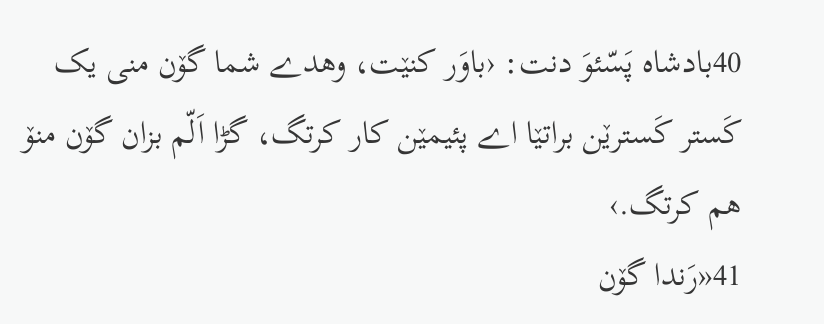40بادشاه پَسّئوَ دنت: ‹باوَر کنێت، وهدے شما گۆن منی یک کَستر کَسترێن براتێا اے پئیمێن کار کرتگ، گڑا اَلّم بزان گۆن منۆ هم کرتگ.›
41«رَندا گۆن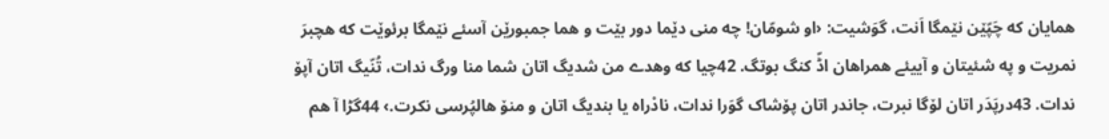همایان که چَپّێن نێمگا اَنت، گوَشیت: ‹او شومّان! چه منی دێما دور بێت و هما جمبورێن آسئے نێمگا برئوێت که هچبرَ نمریت و په شئیتان و آییئے همراهان اڈّ کنگ بوتگ. 42چیا که وهدے من شدیگ اتان شما منا ورگ ندات، تُنّیگ اتان آپۆ ندات. 43درپَدَر اتان لۆگا نبرت، جاندر اتان پۆشاک گوَرا ندات، نادْراه یا بندیگ اتان و منۆ هالپُرسی نکرت.› 44گڑا آ هم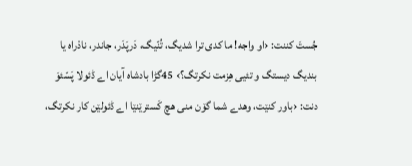جُستَ کننت: ‹او واجه! ما کدی ترا شدیگ، تُنّیگ، دَرپَدَر، جاندر، نادْراه یا بندیگ دیستگ و تئیی هِزمت نکرتگ؟› 45گڑا بادشاه آیان اے ڈئولا پَسّئوَ دنت: ‹باور کنێت، وهدے شما گۆن منی هچ کَسترێنێا اے ڈئولێن کار نکرتگ،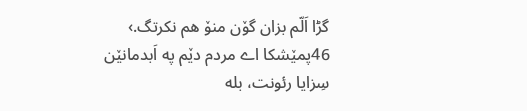گڑا اَلّم بزان گۆن منۆ هم نکرتگ.› 46پمێشکا اے مردم دێم په اَبدمانێن سِزایا رئونت، بله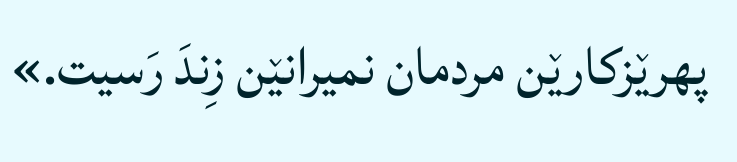پهرێزکارێن مردمان نمیرانێن زِندَ رَسیت.»